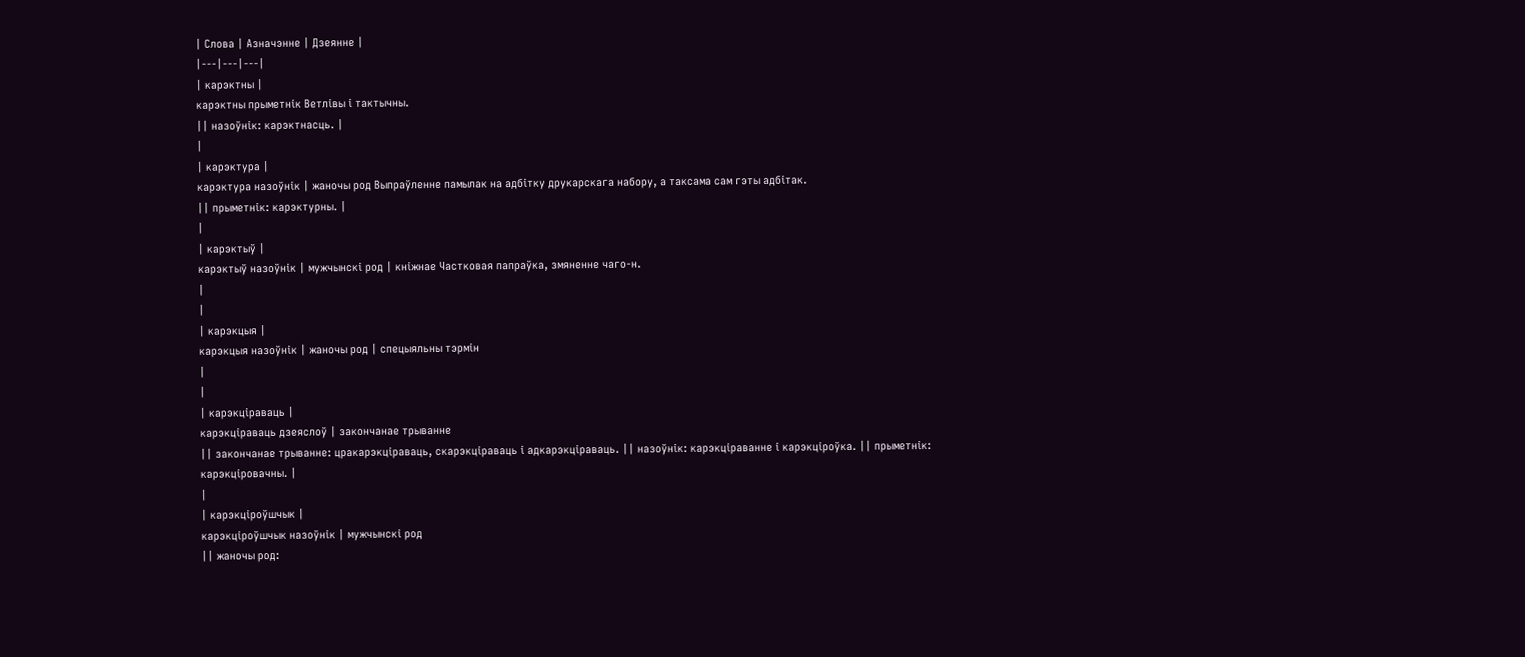| Слова | Азначэнне | Дзеянне |
|---|---|---|
| карэктны |
карэктны прыметнік Ветлівы і тактычны.
|| назоўнік: карэктнасць. |
|
| карэктура |
карэктура назоўнік | жаночы род Выпраўленне памылак на адбітку друкарскага набору, а таксама сам гэты адбітак.
|| прыметнік: карэктурны. |
|
| карэктыў |
карэктыў назоўнік | мужчынскі род | кніжнае Частковая папраўка, змяненне чаго-н.
|
|
| карэкцыя |
карэкцыя назоўнік | жаночы род | спецыяльны тэрмін
|
|
| карэкціраваць |
карэкціраваць дзеяслоў | закончанае трыванне
|| закончанае трыванне: цракарэкціраваць, скарэкціраваць і адкарэкціраваць. || назоўнік: карэкціраванне і карэкціроўка. || прыметнік: карэкціровачны. |
|
| карэкціроўшчык |
карэкціроўшчык назоўнік | мужчынскі род
|| жаночы род: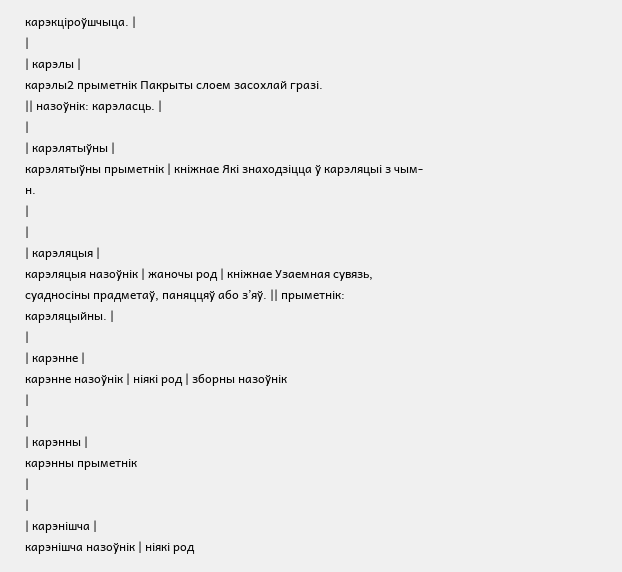карэкціроўшчыца. |
|
| карэлы |
карэлы2 прыметнік Пакрыты слоем засохлай гразі.
|| назоўнік: карэласць. |
|
| карэлятыўны |
карэлятыўны прыметнік | кніжнае Які знаходзіцца ў карэляцыі з чым-н.
|
|
| карэляцыя |
карэляцыя назоўнік | жаночы род | кніжнае Узаемная сувязь, суадносіны прадметаў, паняццяў або з’яў. || прыметнік: карэляцыйны. |
|
| карэнне |
карэнне назоўнік | ніякі род | зборны назоўнік
|
|
| карэнны |
карэнны прыметнік
|
|
| карэнішча |
карэнішча назоўнік | ніякі род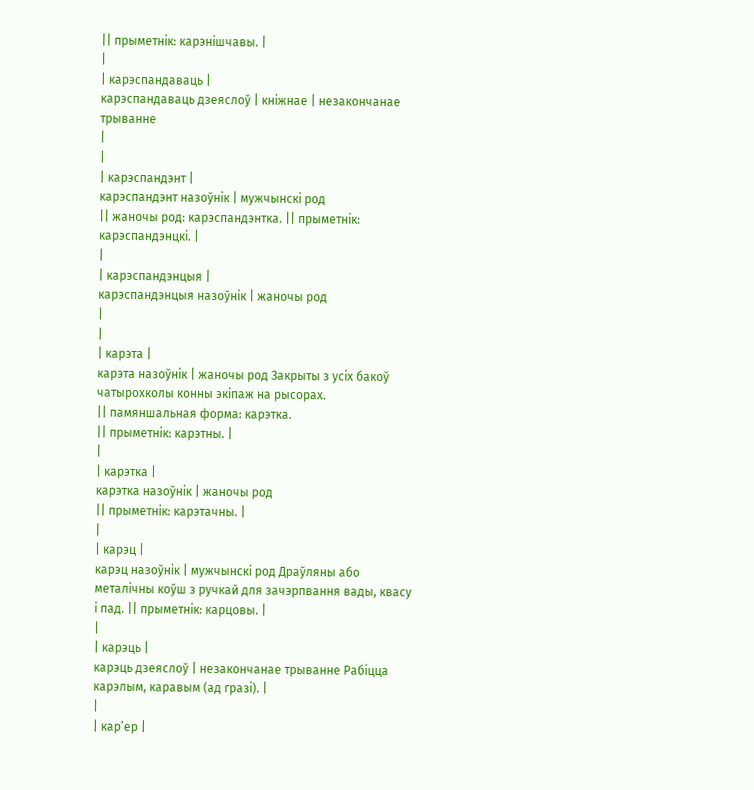|| прыметнік: карэнішчавы. |
|
| карэспандаваць |
карэспандаваць дзеяслоў | кніжнае | незакончанае трыванне
|
|
| карэспандэнт |
карэспандэнт назоўнік | мужчынскі род
|| жаночы род: карэспандэнтка. || прыметнік: карэспандэнцкі. |
|
| карэспандэнцыя |
карэспандэнцыя назоўнік | жаночы род
|
|
| карэта |
карэта назоўнік | жаночы род Закрыты з усіх бакоў чатырохколы конны экіпаж на рысорах.
|| памяншальная форма: карэтка.
|| прыметнік: карэтны. |
|
| карэтка |
карэтка назоўнік | жаночы род
|| прыметнік: карэтачны. |
|
| карэц |
карэц назоўнік | мужчынскі род Драўляны або металічны коўш з ручкай для зачэрпвання вады, квасу і пад. || прыметнік: карцовы. |
|
| карэць |
карэць дзеяслоў | незакончанае трыванне Рабіцца карэлым, каравым (ад гразі). |
|
| кар’ер |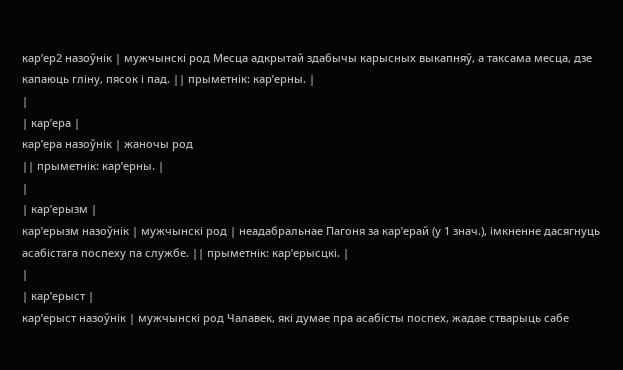кар’ер2 назоўнік | мужчынскі род Месца адкрытай здабычы карысных выкапняў, а таксама месца, дзе капаюць гліну, пясок і пад. || прыметнік: кар’ерны. |
|
| кар’ера |
кар’ера назоўнік | жаночы род
|| прыметнік: кар’ерны. |
|
| кар’ерызм |
кар’ерызм назоўнік | мужчынскі род | неадабральнае Пагоня за кар’ерай (у 1 знач.), імкненне дасягнуць асабістага поспеху па службе. || прыметнік: кар’ерысцкі. |
|
| кар’ерыст |
кар’ерыст назоўнік | мужчынскі род Чалавек, які думае пра асабісты поспех, жадае стварыць сабе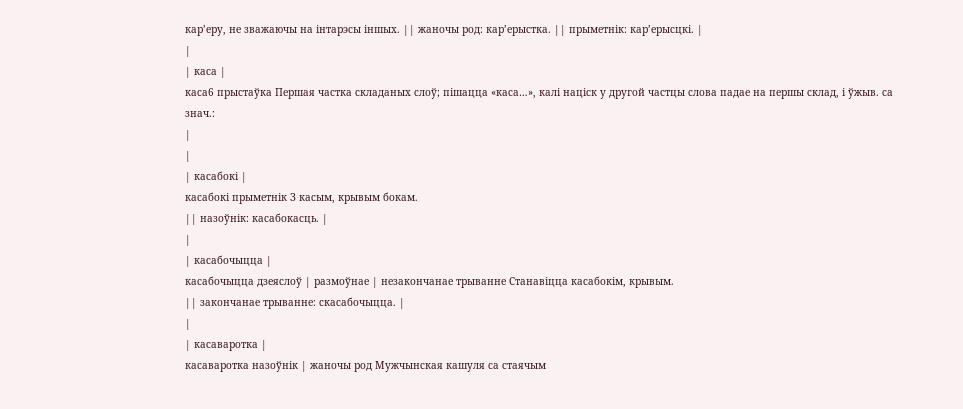кар’еру, не зважаючы на інтарэсы іншых. || жаночы род: кар’ерыстка. || прыметнік: кар’ерысцкі. |
|
| каса |
каса6 прыстаўка Першая частка складаных слоў; пішацца «каса…», калі націск у другой частцы слова падае на першы склад, і ўжыв. са знач.:
|
|
| касабокі |
касабокі прыметнік З касым, крывым бокам.
|| назоўнік: касабокасць. |
|
| касабочыцца |
касабочыцца дзеяслоў | размоўнае | незакончанае трыванне Станавіцца касабокім, крывым.
|| закончанае трыванне: скасабочыцца. |
|
| касаваротка |
касаваротка назоўнік | жаночы род Мужчынская кашуля са стаячым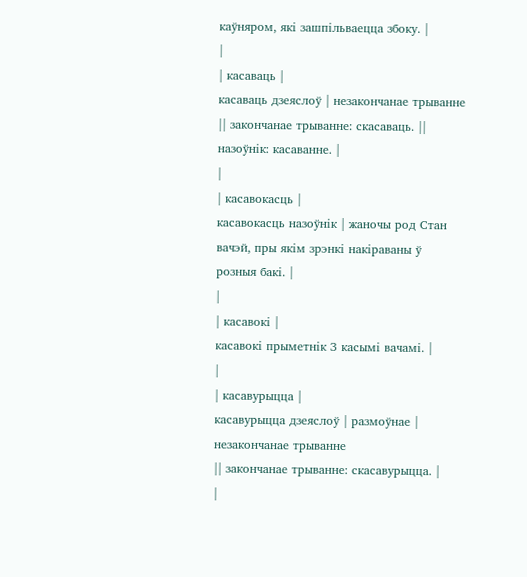каўняром, які зашпільваецца збоку. |
|
| касаваць |
касаваць дзеяслоў | незакончанае трыванне
|| закончанае трыванне: скасаваць. || назоўнік: касаванне. |
|
| касавокасць |
касавокасць назоўнік | жаночы род Стан вачэй, пры якім зрэнкі накіраваны ў розныя бакі. |
|
| касавокі |
касавокі прыметнік З касымі вачамі. |
|
| касавурыцца |
касавурыцца дзеяслоў | размоўнае | незакончанае трыванне
|| закончанае трыванне: скасавурыцца. |
|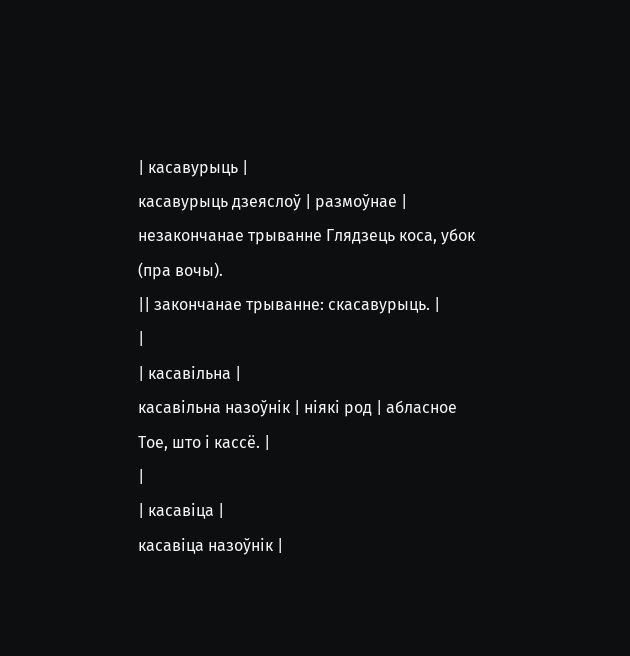| касавурыць |
касавурыць дзеяслоў | размоўнае | незакончанае трыванне Глядзець коса, убок (пра вочы).
|| закончанае трыванне: скасавурыць. |
|
| касавільна |
касавільна назоўнік | ніякі род | абласное Тое, што і кассё. |
|
| касавіца |
касавіца назоўнік |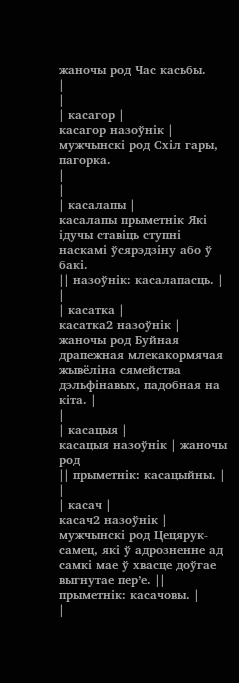жаночы род Час касьбы.
|
|
| касагор |
касагор назоўнік | мужчынскі род Схіл гары, пагорка.
|
|
| касалапы |
касалапы прыметнік Які ідучы ставіць ступні наскамі ўсярэдзіну або ў бакі.
|| назоўнік: касалапасць. |
|
| касатка |
касатка2 назоўнік | жаночы род Буйная драпежная млекакормячая жывёліна сямейства дэльфінавых, падобная на кіта. |
|
| касацыя |
касацыя назоўнік | жаночы род
|| прыметнік: касацыйны. |
|
| касач |
касач2 назоўнік | мужчынскі род Цецярук-самец, які ў адрозненне ад самкі мае ў хвасце доўгае выгнутае пер’е. || прыметнік: касачовы. |
|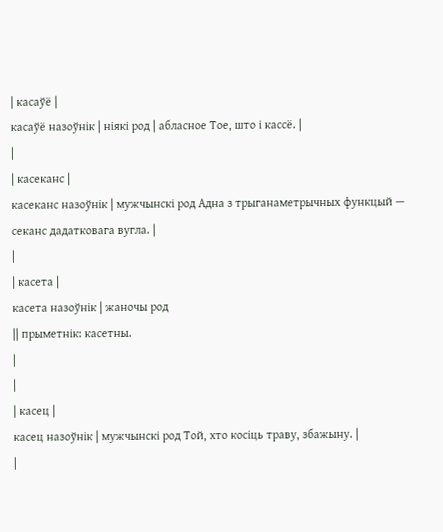| касаўё |
касаўё назоўнік | ніякі род | абласное Тое, што і кассё. |
|
| касеканс |
касеканс назоўнік | мужчынскі род Адна з трыганаметрычных функцый — секанс дадатковага вугла. |
|
| касета |
касета назоўнік | жаночы род
|| прыметнік: касетны.
|
|
| касец |
касец назоўнік | мужчынскі род Той, хто косіць траву, збажыну. |
|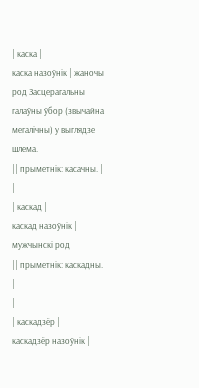| каска |
каска назоўнік | жаночы род Засцерагальны галаўны ўбор (звычайна мегалічны) у выглядзе шлема.
|| прыметнік: касачны. |
|
| каскад |
каскад назоўнік | мужчынскі род
|| прыметнік: каскадны. |
|
| каскадзёр |
каскадзёр назоўнік |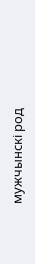мужчынскі род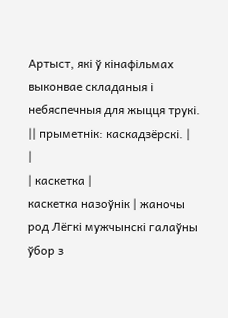Артыст, які ў кінафільмах выконвае складаныя і небяспечныя для жыцця трукі. || прыметнік: каскадзёрскі. |
|
| каскетка |
каскетка назоўнік | жаночы род Лёгкі мужчынскі галаўны ўбор з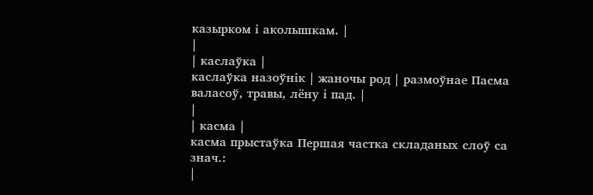казырком і аколышкам. |
|
| каслаўка |
каслаўка назоўнік | жаночы род | размоўнае Пасма валасоў, травы, лёну і пад. |
|
| касма |
касма прыстаўка Першая частка складаных слоў са знач.:
|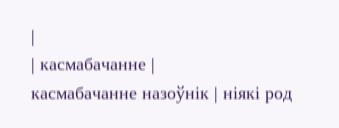|
| касмабачанне |
касмабачанне назоўнік | ніякі род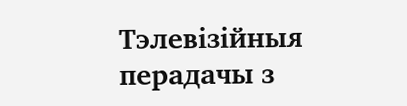Тэлевізійныя перадачы з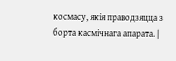космасу, якія праводзяцца з борта касмічнага апарата. |